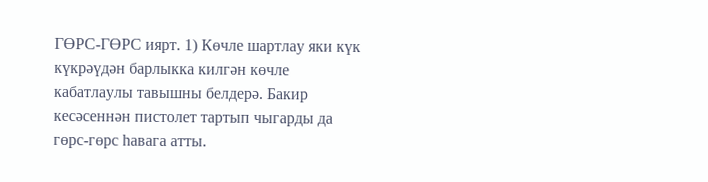ГӨРС-ГӨРС иярт. 1) Көчле шартлау яки күк күкрәүдән барлыкка килгән көчле кабатлаулы тавышны белдерә. Бакир кесәсеннән пистолет тартып чыгарды да гөрс-гөрс һавага атты.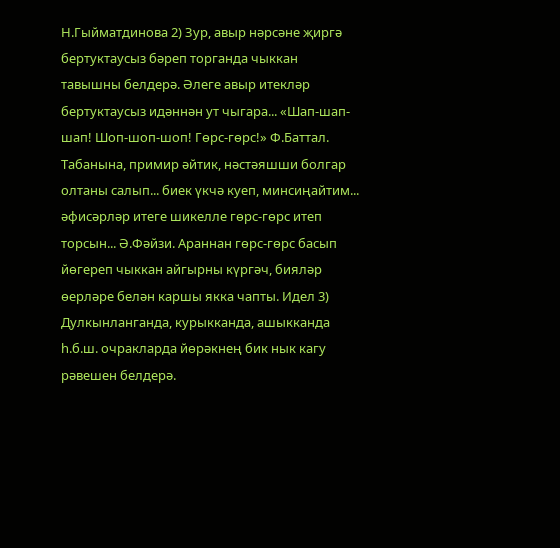Н.Гыйматдинова 2) Зур, авыр нәрсәне җиргә бертуктаусыз бәреп торганда чыккан тавышны белдерә. Әлеге авыр итекләр бертуктаусыз идәннән ут чыгара... «Шап-шап-шап! Шоп-шоп-шоп! Гөрс-гөрс!» Ф.Баттал. Табанына, примир әйтик, нәстәяшши болгар олтаны салып... биек үкчә куеп, минсиңайтим... әфисәрләр итеге шикелле гөрс-гөрс итеп торсын... Ә.Фәйзи. Араннан гөрс-гөрс басып йөгереп чыккан айгырны күргәч, бияләр өерләре белән каршы якка чапты. Идел 3) Дулкынланганда, курыкканда, ашыкканда һ.б.ш. очракларда йөрәкнең бик нык кагу рәвешен белдерә.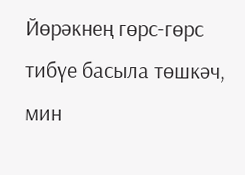Йөрәкнең гөрс-гөрс тибүе басыла төшкәч, мин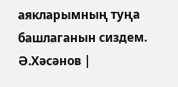аякларымның туңа башлаганын сиздем. Ә.Хәсәнов |